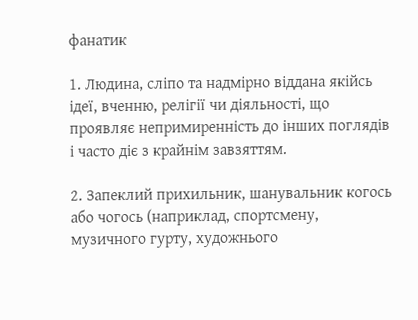фанатик

1. Людина, сліпо та надмірно віддана якійсь ідеї, вченню, релігії чи діяльності, що проявляє непримиренність до інших поглядів і часто діє з крайнім завзяттям.

2. Запеклий прихильник, шанувальник когось або чогось (наприклад, спортсмену, музичного гурту, художнього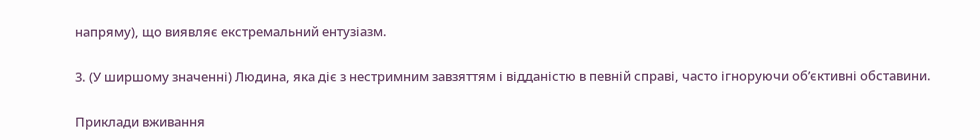напряму), що виявляє екстремальний ентузіазм.

3. (У ширшому значенні) Людина, яка діє з нестримним завзяттям і відданістю в певній справі, часто ігноруючи об’єктивні обставини.

Приклади вживання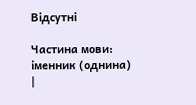Відсутні

Частина мови: іменник (однина) |